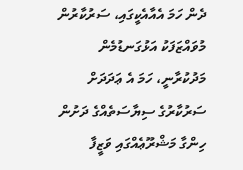ދެން ހަމަ އެއާއެކީގައި، ސަރުކާރުން މުވައްޒަފަކު އަޅުގަނޑުމެން މަދުކުރާނީ، ހަމަ އެ ޢަދަދަށް ސަރުކާރުގެ ސިޔާސަތެއްގެ ދަށުން ހިންގާ މަޝްރޫޢެއްގައި ވަޒީފާ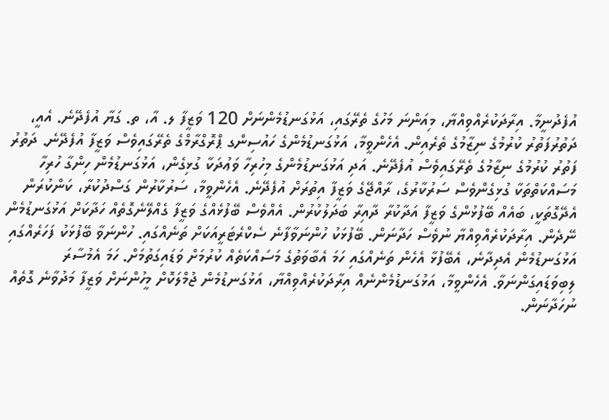އުފެދުނީމާ. އިރާދަކުރެއްވިއްޔާ، މިއަންނަ މަހުގެ ތެރޭގައި، އަޅުގަނޑުމެންނަށް 120 ވަޒީފާ ލ. އާ، ތ. ގަޔާ އުފެދޭނެ. އެއީ، ދަތުރުފަތުރު ކުރުމުގެ ނިޒާމުގެ ތެރެއިން. އެހެންވީމާ، އަޅުގަނޑުމެންގެ ހައުސިންގ ޕްރޮގްރާމްގެ ތެރޭގައިވެސް ވަޒީފާ އުފެދޭނެ. ދަތުރު ފަތުރު ކުރުމުގެ ނިޒާމުގެ ތެރޭގައިވެސް އުފެދޭނެ. އަދި އަޅުގަނޑުމެންގެ މިހުރިހާ ވަޢުދަކާ ގުޅިގެން، އަޅުގަނޑުމެން ހިންގާ ހުރިހާ މަސައްކަތްތަކާ ގުޅިގެންވެސް ސަރުކާރުގެ، ރާއްޖޭގެ ވަޒީފާ އިތުރަށް އުފެދޭނެ. އެހެންވީމާ، ސަރުކާރުން ގަސްދުކުރާ، ކަންކުރަން އެދޭގޮތަކީ، ބައެއް ބޭފުޅުންގެ ވަޒީފާ އަދާކުރާ ދާއިރާ ބަދަލުކުރުން. އެއްވެސް ބޭފުޅެއްގެ ވަޒީފާ ގެއްލޭނެގޮތެއް ހަދާކަށް އަޅުގަނޑުމެން ނޭދެން. އިރާދަކުރެއްވިއްޔާ ނުވެސް ހަދާނަން. ބޭފުޅަކު ހުންނަވާފާނެ ސެކްރެޓަރީއަކަށް ތަނެއްގައި. ހުންނަވާ ބޭފުޅަކު ފަހަރެއްގައި އަޅުގަނޑުމެން އެދިދާނެ، އެބޭފުޅާ އެހެން ތަނެއްގައި ހަމަ އެބާވަތުގެ މަސައްކަތެއް ކުރުމަށް ވަޑައިގަތުމަށް. ހަމަ އެމުސާރަ ލިބިވަޑައިގަންނަވާ. އެހެންވީމާ، އަޅުގަނޑުމެންނެއް އިރާދަކުރެއްވިއްޔާ، އަޅުގަނޑުމެން ޖުމްލަކޮށް މީހުންނަށް ވަޒީފާ މަދުވާނެ ގޮތެއް ނުހަދާނަން.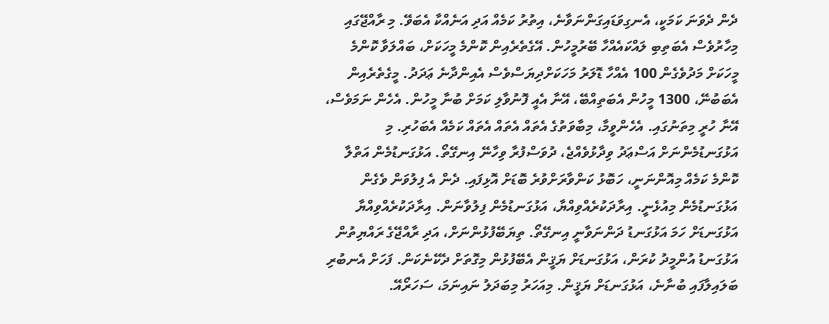ދެން ދެވަނަ ކަމަކީ، އެނގިވަޑައިގަންނަވާނެ، އިތުރު ކަމެއް އަދި އަނެއްކާ އެބަވޭ. މި ރާއްޖޭގައި މިހާރުވެސް އެބަތިބި ލައްކައެއްހާ ބޭރުމީހުން. އޭގެތެރެއިން ކޮންމެ މީހަކަށް، ބައްލަވާ ކޮންމެ މީހަކަށް މަދުވެގެން 100 އެއްހާ ޑޮލަރު މަހަކަށްދިޔަސްވެސް އެއިންދާނެ ޢަދަދު. މީގެތެރެއިން އެބަބުނޭ، 1300 މީހުން އެބަތިއްބޭ، އޭނާ އެއީ ފޮނުވާލި ކަމަށް ބުނާ މީހުން. އެހެން ނަމަވެސް، އޭނާ ހުރީ މިތަނުގައި. އެހެންވީމާ، މިބާވަތުގެ އެތައް އެތައް އެތައް ކަމެއް އެބަހުރި. މި އަޅުގަނޑުމެންނަށް އަސްޢަދު ވިދާޅުވެއްޖެ، ދުވަސްފުރާ ވިހާނޭ އިނގޭތޯ. އަޅުގަނޑުމެން އަތްލާ ކޮންމެ ކަމެއް މިއޮންނަނީ، ހަބޮޅު ކަންވާރަށްވުރެ ބޮޑަށް އޮޅިފައި. ދެން އެ ފިލުވަން ވެގެން އަޅުގަނޑުމެން މިއުޅެނީ. އިރާދަކުރެއްވިއްޔާ، އަޅުގަނޑުމެން ފިލުވާނަން. އިރާދަކުރެއްވިއްޔާ އަޅުގަނޑަށް ހަމަ އަޅުގަނޑު ދަންނަވާނީ އިނގޭތޯ. ތިޔަބޭފުޅުންނަށް، އަދި ރާއްޖޭގެ ރައްޔިތުން އަޅުގަނޑު އުންމީދު ކުރަން، އަޅުގަނޑަށް ޔަޤީން އެބޭފުޅުން މިގޮތަށް ދެކޭނެކަން. ފަހަށް އެނބުރި ބަލައިލާފައި ބުނާނެ، އަޅުގަނޑަށް ޔަޤީން. މިއަހަރު މިބަދަލު ނައިނަމަ، ސަހަރޯއޭ.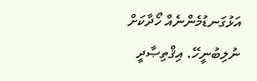އަޅުގަނޑުމެންނެއް ހޯދާކަށް ނުލިބުނީހޭ. އިޤްތިޞާދީ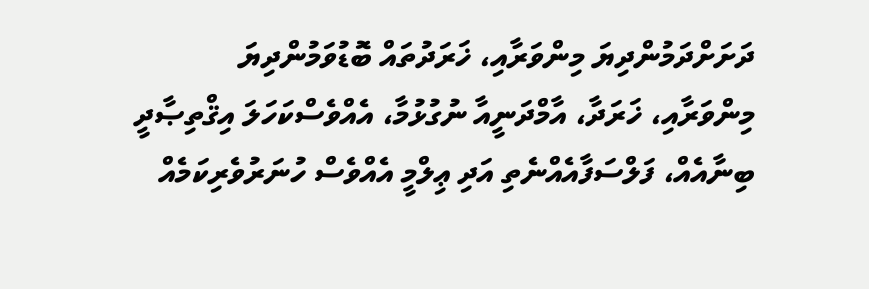ދަށަށްދަމުންދިޔަ މިންވަރާއި، ޚަރަދުތައް ބޮޑުވަމުންދިޔަ މިންވަރާއި، ޚަރަދާ، އާމްދަނީއާ ނުގުޅުމާ، އެއްވެސްކަހަލަ އިޤްތިޞާދީ ބިނާއެއް، ފަލްސަފާއެއްނެތި އަދި ޢިލްމީ އެއްވެސް ހުނަރުވެރިކަމެއް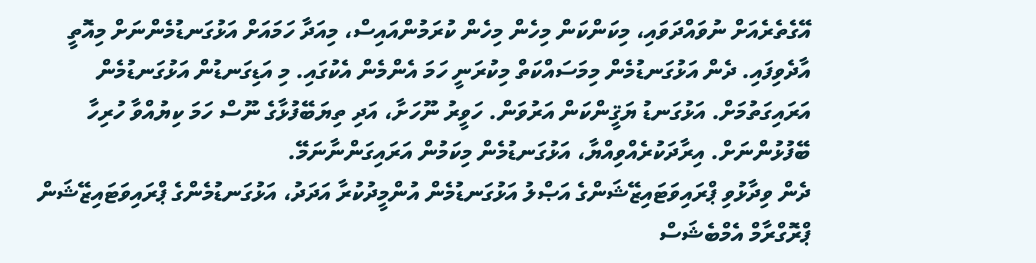އޭގެތެރެއަށް ނުވައްދަވައި، މިކަންކަން މިހެން މިހެން ކުރަމުންއައިސް، މިއަދާ ހަމައަށް އަޅުގަނޑުމެންނަށް މިއޮތީ އާދެވިފައި. ދެން އަޅުގަނޑުމެން މިމަސައްކަތް މިކުރަނީ ހަމަ އެންމެން އެކުގައި. މި އަޑިގަނޑުން އަޅުގަނޑުމެން އަރައިގަތުމަށް. އަޅުގަނޑު ޔަޤީންކަން އަރުވަން. ހަވީރު ނޫހަށާ، އަދި ތިޔަބޭފުޅާގެ ނޫސް ހަމަ ކިޔުއްވާ ހުރިހާ ބޭފުޅުންނަށް. އިރާދަކުރެއްވިއްޔާ، އަޅުގަނޑުމެން މިކަމުން އަރައިގަންނާނަމޭ.
ދެން ވިދާޅުވި ޕްރައިވަޓައިޒޭޝަންގެ އަޞްލު އަޅުގަނޑުމެން އުންމީދުކުރާ އަދަދު، އަޅުގަނޑުމެންގެ ޕްރައިވަޓައިޒޭޝަން ޕްރޮގްރާމް އެމްބެޝަސް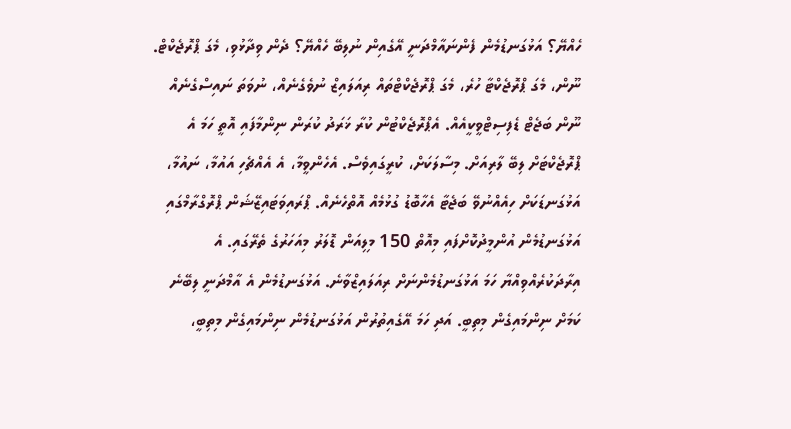ހެއްޔޭ؟ އަޅުގަނޑުމެން ފެންނައާމްދަނީ އޭގެއިން ނުލިބޭ ހެއްޔޭ؟ ދެން ވިދާޅުވި، މެގަ ޕްރޮޖެކްޓް. ނޫން، މެގަ ޕްރޮޖެކްޓާ ހުރެ، މެގަ ޕްރޮޖެކްޓްތައް ރިއަލައިޒް ނުވެގެނެއް، ނުވަތަ ނައިސްގެނެއް ނޫން ބަޖެޓް ޑެފިސިޓްވީކީއެއް. އެޕްރޮޖެކްޓުން ކުރާ ޚަރަދު ކުރަން ނިންމާފައި އޮތީ ހަމަ އެ ޕްރޮޖެކްޓަށް ލިބޭ ލާރިއަށް. މިސާލަކަށް، ކުރީގައިވެސް. އެހެންވީމާ، އެ އެއްޗެހި އައުމާ، ނައުމާ، އަޅުގަނޑަކަށް ހިއެއްނުވޭ ބަޖެޓާ އެހާބޮޑު ގުޅުމެއް އޮތްހެނެއް. ޕްރައިވަޓައިޒޭޝަން ޕްރޮގްރާމްގައި އަޅުގަނޑުމެން އުންމީދުކޮށްފައި މިއޮތް 150 މިލިއަން ޑޮލަރު މިއަހަރުގެ ތެރޭގައި. އެ އިރާދަކުރެއްވިއްޔާ ހަމަ އަޅުގަނޑުމެންނަށް ރިއަލައިޒްވާނެ. އަޅުގަނޑުމެން އެ އާމްދަނީ ލިބޭނެ ކަމަށް ނިންމައިގެން މިތިބީ. އަދި ހަމަ އޭގެއިތުރުން އަޅުގަނޑުމެން ނިންމައިގެން މިތިބީ،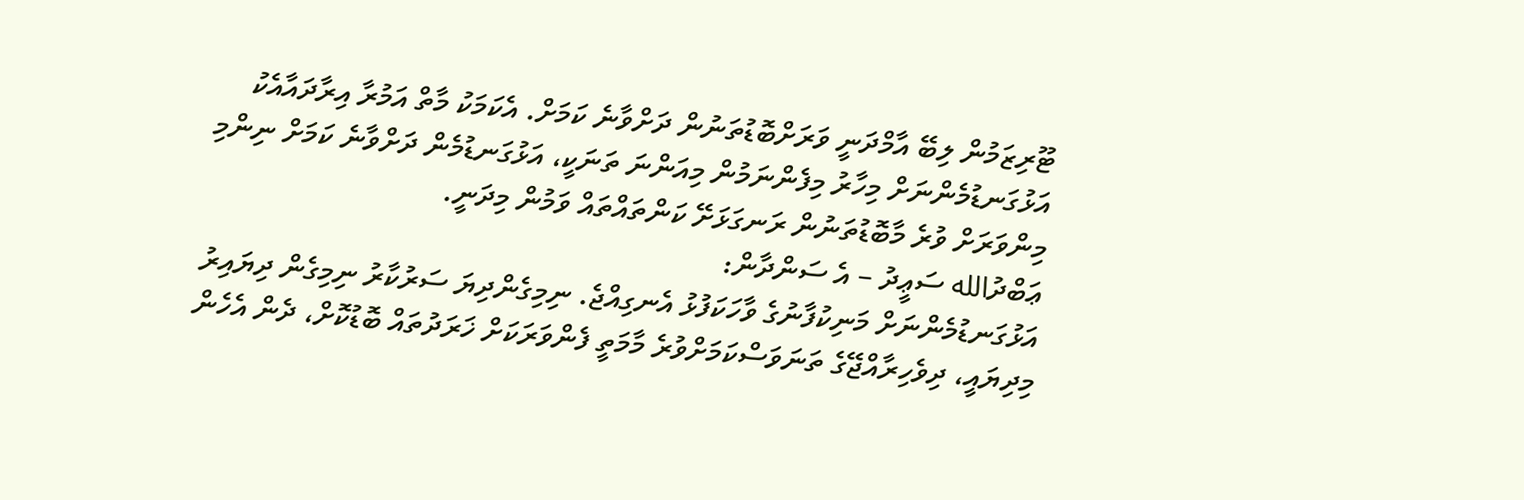ޓޫރިޒަމުން ލިބޭ އާމްދަނީ ވަރަށްބޮޑުތަނުން ދަށްވާނެ ކަމަށް. އެކަމަކު މާތް އަމުރާ އިރާދައާއެކު އަޅުގަނޑުމެންނަށް މިހާރު މިފެންނަމުން މިއަންނަ ތަނަކީ، އަޅުގަނޑުމެން ދަށްވާނެ ކަމަށް ނިންމި މިންވަރަށް ވުރެ މާބޮޑުތަނުން ރަނގަޅަށޭ ކަންތައްތައް ވަމުން މިދަނީ.
ޢަބްދުالله ސަޢީދު – އެ ސަންދާން:
އަޅުގަނޑުމެންނަށް މަނިކުފާނުގެ ވާހަކަފުޅު އެނގިއްޖެ. ނިމިގެންދިޔަ ސަރުކާރު ނިމިގެން ދިޔައިރު މިދިޔައީ، ދިވެހިރާއްޖޭގެ ތަނަވަސްކަމަށްވުރެ މާމަތީ ފެންވަރަކަށް ޚަރަދުތައް ބޮޑުކޮށް، ދެން އެހެން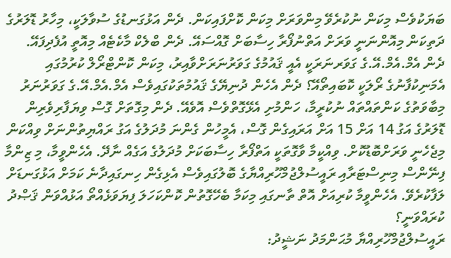ބަޔަކުވެސް މިކަން ނުކުރެވޭ މިންވަރަށް މިކަން ކޮށްފައިކަން. ދެން އަޅުގަނޑުގެ ސުވާލަކީ، މިހާރު ޑޮލަރުގެ ދަތިކަން މިއޮންނަނީ ވަރަށް އަތްނުފޯރާ ހިސާބަށް ގޮއްސައޭ. ދެން ބްލެކް މާކެޓެއް މިއޮތީ އުފެދިފައޭ. ދެން އެމް.އެމް.އޭ.ގެ ގަވަރނަރަކީ އެއީ ޤައުމުގެ ގަވަރުނަރަށްވާއިރު، މިކަން ކޮންޓްރޯލް ކުރުމުގައި އެމަނިކުފާނުގެ ރޯލަކީ ކޮބައިތޯއޭ؟ ދެން އެހެން ދުނިޔޭގެ ޤައުމުތަކުގައިވެސް އެމް.އެމް.އޭ.ގެ ގަވަރުނަރު މިބާވަތުގެ ކަންތައްތައް ނުކުރީމާ، ހަންމުށި އެޅޭގޮތްވެސް އޮވެއޭ. ދެން މިގޮތަށް ގޮސް ވިޔަފާރިވެރިން ޑޮލަރުގެ އަގު 14 އަށް 15 އަށް އަރައިގެން ގޮސް، އެމީހުން ގެންނަ މުދަލުގެ އަގު ރައްޔިތުންނަށް ވިއްކަން މިޖެހެނީ ވަރަށްބޮޑުކޮށް. ވިއްކީމާ ވާގޮތަކީ އަތްފޯރާ ހިސާބަކަށް މުދަލުގެ އަގެއް ނާދޭ. އެހެންވީމާ، މި ޒިންމާ ފިނޭންސް މިނިސްޓަރާއި ރައީސުލްޖުމްހޫރިއްޔާގެ ބޮލުގައިވެސް އެޅިގެން ހިނގައިދާނެ ކަމަށް އަޅުގަނޑަށް ލަފާކުރެވޭ. އެހެންވީމާ ކުރިއަށް އޮތް ތާނގައި މިކަމާ ބެހޭގޮތުން ކޮންކަހަލަ ފިޔަވަޅެއްތޯ އަޅުއްވަން ޤަޞްދު ކުރައްވަނީ؟
ރައީސުލްޖުމްހޫރިއްޔާ މުޙަންމަދު ނަޝީދު: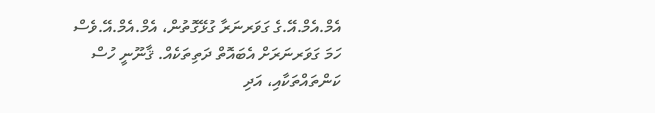އެމް.އެމް.އޭ.ގެ ގަވަރނަރާ ގުޅޭގޮތުން، އެމް.އެމް.އޭ.ވެސް ހަމަ ގަވަރނަރަށް އެބައޮތް ދަތިތަކެއް. ޤާނޫނީ ހުސް ކަންތައްތަކާއި، އަދި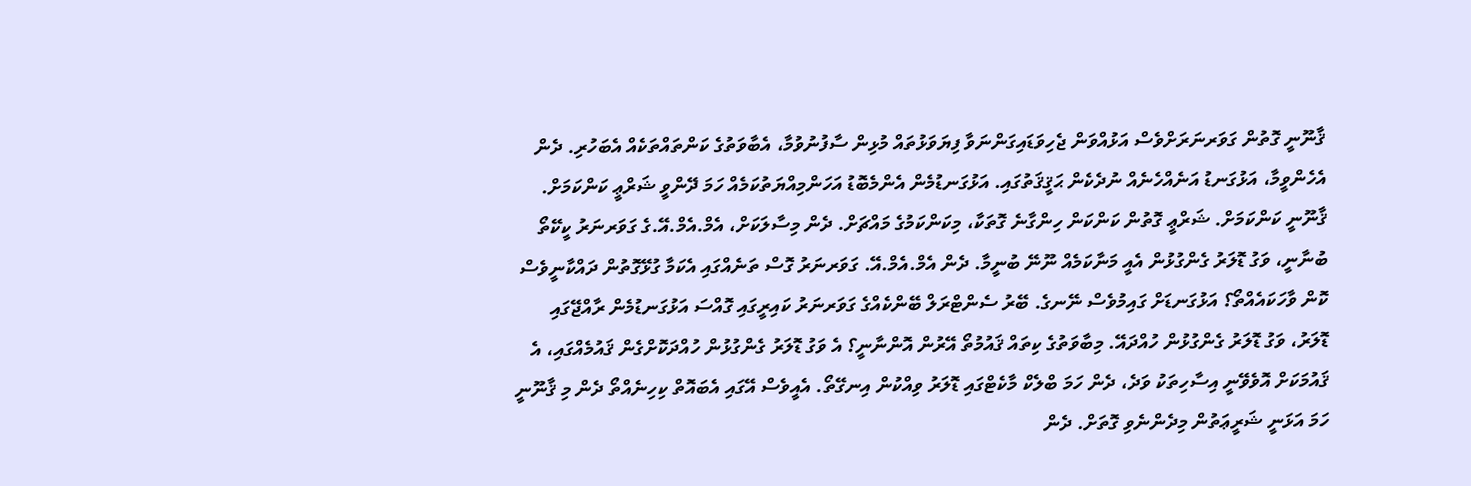ޤާނޫނީ ގޮތުން ގަވަރނަރަށްވެސް އަޅުއްވަން ޖެހިވަޑައިގަންނަވާ ފިޔަވަޅުތައް މުޅިން ސާފުނުވުމާ، އެބާވަތުގެ ކަންތައްތަކެއް އެބަހުރި. ދެން އެހެންވީމާ، އަޅުގަނޑު އަނެއްހެނެއް ނުދެކެން ޙަޤީޤަތުގައި. އަޅުގަނޑުމެން އެންމެބޮޑު އަހަންމިއްޔަތުކަމެއް ހަމަ ދޭންވީ ޝަރްޢީ ކަންކަމަށް. ޤާނޫނީ ކަންކަމަށް. ޝަރްޢީ ގޮތުން ކަންކަން ހިންގާނެ ގޮތަކާ، މިކަންކަމުގެ މައްޗަށް. ދެން މިސާލަކަށް، އެމް.އެމް.އޭ.ގެ ގަވަރނަރު ކީކޭތޯ ބުނާނީ، ވަގު ޑޮލަރު ގެންގުޅުން އެއީ މަނާކަމެއް ނޫނޭ ބުނީމާ. ދެން އެމް.އެމް.އޭ. ގަވަރނަރު ގޮސް ތަނެއްގައި އެކަމާ ގުޅޭގޮތުން ދައްކާނީވެސް ކޮން ވާހަކައެއްތޯ؟ އަޅުގަނޑަށް ގައިމުވެސް ނޭނގެ. ބޭރު ސެންޓްރަލް ބޭންކެއްގެ ގަވަރނަރު ކައިރީގައި ގޮއްސަ އަޅުގަނޑުމެން ރާއްޖޭގައި ޑޮލަރު، ވަގު ޑޮލަރު ގެންގުޅުން ހުއްދައޭ. މިބާވަތުގެ ކިތައް ޤައުމުތޯ އޭރުން އޮންނާނީ؟ އެ ވަގު ޑޮލަރު ގެންގުޅުން ހުއްދަކޮށްގެން ޤައުމެއްގައި، އެ ޤައުމަކަށް އޮވެވޭނީ އިސާހިތަކު ވަދެ، ދެން ހަމަ ބްލެކް މާކެޓްގައި ޑޮލަރު ވިއްކުން އިނގޭތޯ. އެއީވެސް އޭގައި އެބައޮތް ކިހިނެއްތޯ ދެން މި ޤާނޫނީ ހަމަ އަޅަނީ ޝަރީޢަތުން މިދެންނެވި ގޮތަށް. ދެން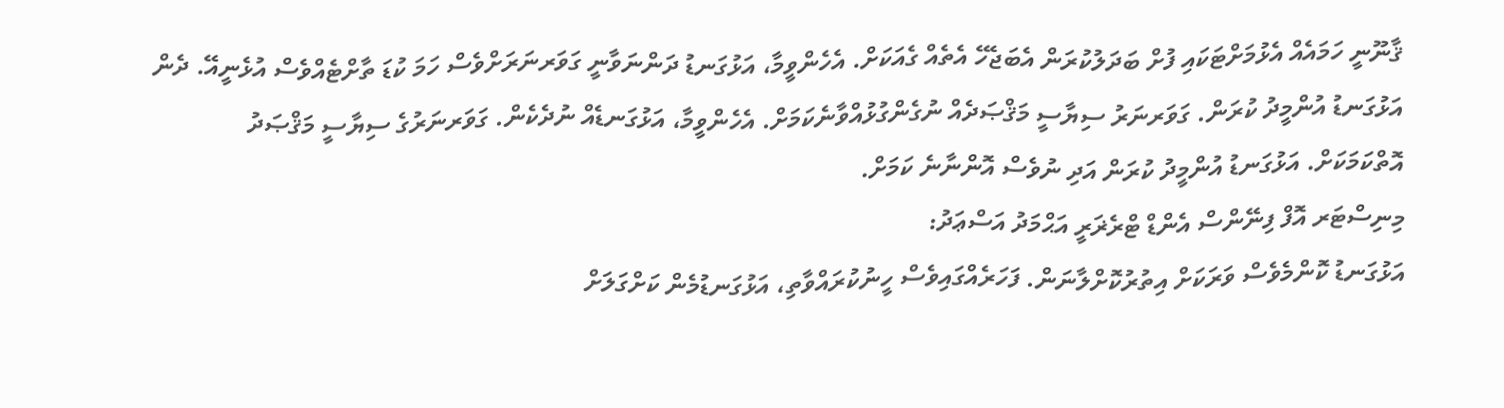ޤާނޫނީ ހަމައެއް އެޅުމަށްޓަކައި ފުށް ބަދަލުކުރަން އެބަޖެހޭ އެތެއް ގެއަކަށް. އެހެންވީމާ، އަޅުގަނޑު ދަންނަވާނީ ގަވަރނަރަށްވެސް ހަމަ ކުޑަ ތާށްޓެއްވެސް އުޅެނީއޭ. ދެން އަޅުގަނޑު އުންމީދު ކުރަން. ގަވަރނަރު ސިޔާސީ މަޤްޞަދެއް ނުގެންގުޅުއްވާނެކަމަށް. އެހެންވީމާ، އަޅުގަނޑެއް ނުދެކެން. ގަވަރނަރުގެ ސިޔާސީ މަޤްޞަދު އޮތްކަމަކަށް. އަޅުގަނޑު އުންމީދު ކުރަން އަދި ނުވެސް އޮންނާނެ ކަމަށް.
މިނިސްޓަރ އޮފް ފިނޭންސް އެންޑް ޓްރެޜަރީ އަޙްމަދު އަސްޢަދު:
އަޅުގަނޑު ކޮންމެވެސް ވަރަކަށް އިތުރުކޮށްލާނަން. ފަހަރެއްގައިވެސް ހީނުކުރައްވާތި، އަޅުގަނޑުމެން ކަށްގަލަށް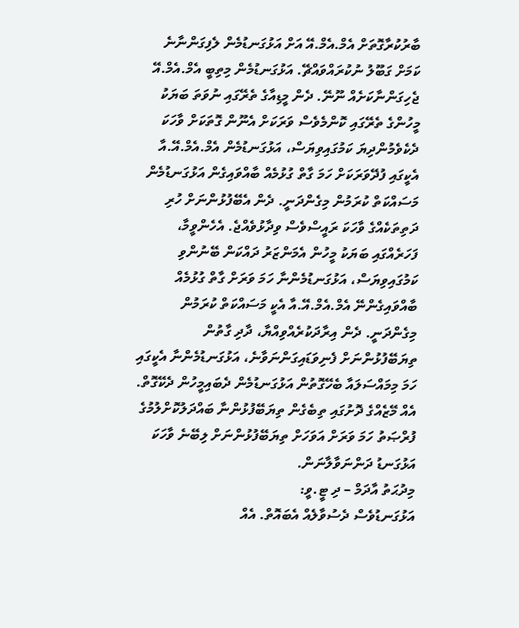ބާރުކުރާގޮތަށް އެމް.އެމް.އޭ އަށް އަޅުގަނޑުމެން ލެފިގަންނާނެ ކަމަށް ގަބޫލު ނުކުރައްވައްޗޭ. އަޅުގަނޑުމެން މިތިބީ އެމް.އެމް.އޭ ޖެހިގަންނާކަށެއް ނޫނޭ. ދެން މީޑިއާގެ ތެރޭގައި ނުވަތަ ބަޔަކު މީހުންގެ ތެރޭގައި ކޮންމެވެސް ވަރަކަށް އެނޫން ގޮތަކަށް ވާހަކަ ދެކެވެމުންދިޔަ ކަމުގައިވިޔަސް، އަޅުގަނޑުމެން އެމް.އެމް.އޭ.އާ އެކީގައި ފުދޭވަރަކަށް ހަމަ ގާތް ގުޅުމެއް ބާއްވައިގެން އަޅުގަނޑުމެން މަސައްކަތް ކުރަމުން މިގެންދަނީ. ދެން އެބޭފުޅުންނަށް ހުރި ދަތިތަކެއްގެ ވާހަކަ ރައީސްވެސް ވިދާޅުވެއްޖެ. އެހެންވީމާ، ފަހަރެއްގައި ބަޔަކު މީހުން އެމަންޒަރު ދައްކަން ބޭނުންވި ކަމުގައިވިޔަސް، އަޅުގަނޑުމެންނާ ހަމަ ވަރަށް ގާތް ގުޅުމެއް ބާއްވައިގެންނޭ އެމް.އެމް.އޭ.އާ އެކީ މަސައްކަތް ކުރަމުން މިގެންދަނީ. ދެން އިރާދަކުރެއްވިއްޔާ، ދާދި ގާތުން ތިޔަބޭފުޅުންނަށް ފެނިވަޑައިގަންނަވާނެ، އަޅުގަނޑުމެންނާ އެކީގައި ހަމަ މިމައްސަލައާ ބެހޭގޮތުން އަޅުގަނޑުމެން ދެބައިމީހުން ދެކޭގޮތް. އެއް މޭޒެއްގެ ދޮށުގައި ތިބެގެން ތިޔަބޭފުޅުންނާ ބައްދަލުކޮށްލުމުގެ ފުރްޞަތު ހަމަ ވަރަށް އަވަހަށް ތިޔަބޭފުޅުންނަށް ލިބޭނެ ވާހަކަ އަޅުގަނޑު ދަންނަވާލާނަން.
މިދުޙަތު އާދަމް – ދި ޓީ.ވީ:
އަޅުގަނޑުވެސް ދެސުވާލެއް އެބައޮތް. އެއް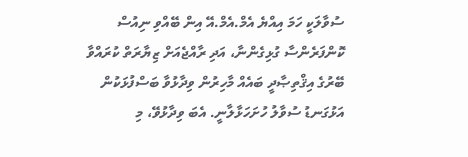ސުވާލަކީ ހަމަ އިއްޔެ އެމް.އެމް.އޭ އިން ބޭއްވި ނިއުސް ކޮންފަރެންސާ ގުޅިގެންނާ، އަދި ރާއްޖެއަށް ޒިޔާރަތް ކުރައްވާ ބޭރުގެ އިޤްތިޞާދީ ބައެއް މާހިރުން ވިދާޅުވާ ބަސްފުޅަކުން އަޅުގަނޑު ސުވާލު ހުށަހަޅާލާނީ. އެބަ ވިދާޅުވޭ، މި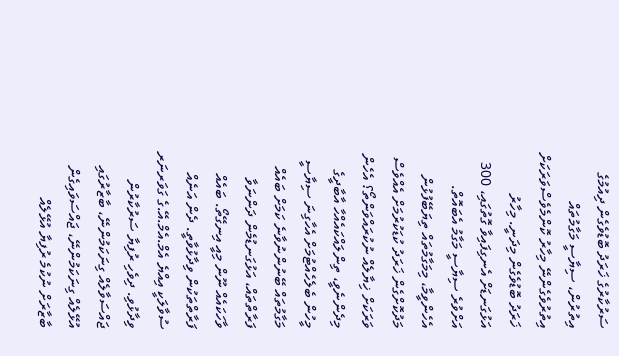ސަރުކާރުގެ ޚަރަދު ބޮޑުވެގެން ދިއުމުގެ އިތުރުން، ސިޔާސީ މަގާމުތައް އިތުރުވެގެންނޭ މިހާރު ކޮންމެވެސްވަރަކަށް ޚަރަދު ބޮޑުވެގެން މިދަނީ. މިހާރު އަޅުގަނޑަށް އެނގިފައިވާ ގޮތުގައި، 300 އަށްވުރެ ސިޔާސީ މަގާމު އެބައޮތް. އެހެންވީމާ، މިމަގާމުތައް ތިޔަބޭފުޅުން މަދުކޮށްގެން ޚަރަދު ކުޑަކުރުމަށް އެއްވެސް ވަރަކަށް ޚިޔާލެއް ނުކުރައްވަންތޯ؟ އެހެން މިދެންނެވީ، ތިންލައްކައެއްހާ އާބާދީގެ މީހުން ބެލެހެއްޓުމަށް އެހާގިނަ ސިޔާސީ މަގާމުތައް ބޭނުންނުވާނެ ކަމަށް ބައެއް ފަރާތްތައް، އަޅުގަނޑުމެން ދަންނަވާ ވާހަކައެއް ނޫން މިއީ އިނގޭތޯ. ބައެއް ފަރާތްތަކުން ވިދާޅުވާތީ. ދެން އަނެއް ސުވާލަކީ އިއްޔެ އެމް.އެމް.އޭ.ގެ ގަވަރނަރ ވިދާޅުވި. ދިވެހި ރުފިޔާ ސަރުކާރުން ޖައްސަވާލެއް ގިނަކަމުންނޭ، ބާޒާރުގައި އުޅޭލެއް ގިނަކަމުންނޭ، ޖައްސަވައިގެން ބާޒާރަށް ނުކުމެ ރުފިޔާ އުޅޭލެއް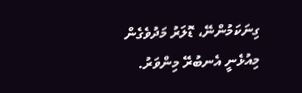ގިނަކަމުންނޭ، ޑޮލަރު މަދުވެގެން މިއުޅެނީ އެނބުރޭ މިންވަރު.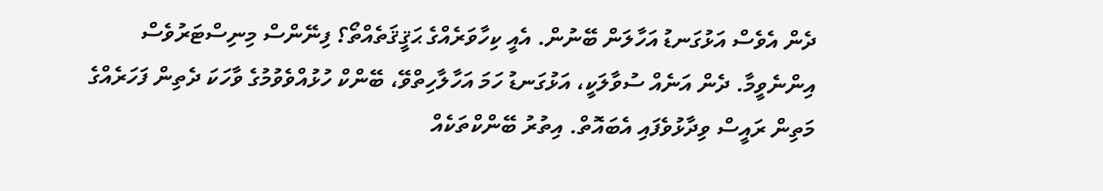ދެން އެވެސް އަޅުގަނޑު އަހާލަން ބޭނުން. އެއީ ކިހާވަރެއްގެ ޙަޤީޤަތެއްތޯ؟ ފިނޭންސް މިނިސްޓަރުވެސް އިންނެވީމާ. ދެން އަނެއް ސުވާލަކީ، އަޅުގަނޑު ހަމަ އަހާލާހިތްވޭ، ބޭންކް ހުޅުއްވެވުމުގެ ވާހަކަ ދެތިން ފަހަރެއްގެ މަތިން ރައީސް ވިދާޅުވެފައި އެބައޮތް. އިތުރު ބޭންކްތަކެއް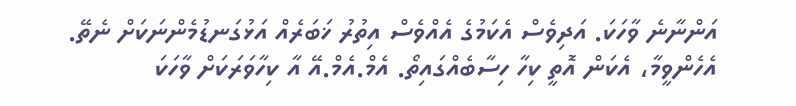އަންނާނެ ވާހަކަ. އަދިވެސް އެކަމުގެ އެއްވެސް އިތުރު ޚަބަރެއް އަޅުގަނޑުމެންނަކަށް ނެތޭ. އެހެންވީމާ، އެކަން އޮތީ ކިހާ ހިސާބެއްގައިތޯ. އެމް.އެމް.އޭ އާ ކިހާވަރަކަށް ވާހަކަ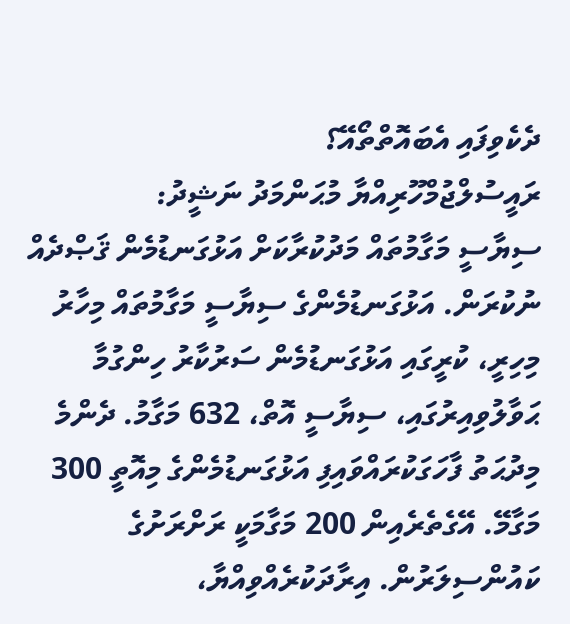ދެކެވިފައި އެބައޮތްތޯއޭ؟
ރައީސުލްޖުމްހޫރިއްޔާ މުޙަންމަދު ނަޝީދު:
ސިޔާސީ މަގާމުތައް މަދުކުރާކަށް އަޅުގަނޑުމެން ޤަޞްދެއް ނުކުރަން. އަޅުގަނޑުމެންގެ ސިޔާސީ މަގާމުތައް މިހާރު މިހިރީ، ކުރީގައި އަޅުގަނޑުމެން ސަރުކާރު ހިންގުމާ ޙަވާލުވިއިރުގައި، ސިޔާސީ އޮތް، 632 މަގާމު. ދެންމެ މިދުޙަތު ފާހަގަކުރައްވައިފި އަޅުގަނޑުމެންގެ މިއޮތީ 300 މަގާމޭ. އޭގެތެރެއިން 200 މަގާމަކީ ރަށްރަށުގެ ކައުންސިލަރުން. އިރާދަކުރެއްވިއްޔާ،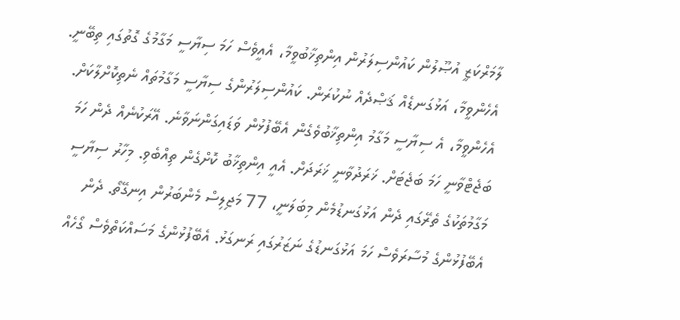ލާމަރްކަޒީ އުޞޫލުން ކައުންސިލަރުން އިންތިޚާބުވީމާ، އެއީވެސް ހަމަ ސިޔާސީ މަގާމުގެ ގޮތުގައި ތިބޭނީ. އެހެންވީމާ، އަޅުގަނޑެއް ޤަޞްދެއް ނުކުރަން. ކައުންސިލަރުންގެ ސިޔާސީ މަގާމުތައް ނެތިކޮށްލާކަށް. އެހެންވީމާ، އެ ސިޔާސީ މަގާމު އިންތިޚާބުވެގެން އެބޭފުޅުން ވަޑައިގަންނަވާނެ. އޭރަކުނެއް ދެން ހަމަ ބަޖެޓްވާނީ ހަމަ ބަޖެޓަށް. ޚަރަދުވާނީ ޚަރަދަށް. އެއީ އިންތިޚާބު ކޮށްގެން ތިއްބެވި. މިހާރު ސިޔާސީ މަގާމުތަކުގެ ތެރޭގައި ދެން އަޅުގަނޑުމެން މިބަލަނީ، 77 މަޖިލިސް މެންބަރުން އިނގޭތޯ. ދެން އެބޭފުޅުންގެ މުސާރަވެސް ހަމަ އަޅުގަނޑުގެ ނަޒަރުގައި ރަނގަޅު. އެބޭފުޅުންގެ މަސައްކަތްވެސް ގޯހެއް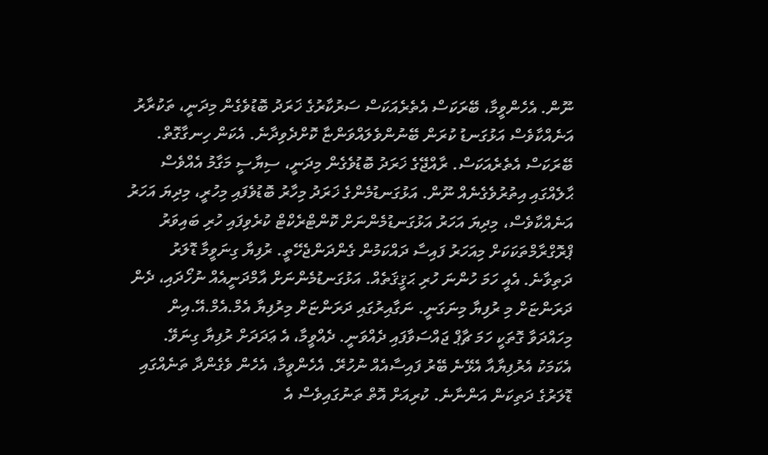ނޫން. އެހެންވީމާ، ބޭރަކަސް އެތެރެއަކަސް ސަރުކާރުގެ ޚަރަދު ބޮޑުވެގެން މިދަނީ، ތަކުރާރު އަނެއްކާވެސް އަޅުގަނޑު ކުރަން ބޭނުންވެލައްވަންޏާ ކޮށްދެވިދާނެ. އެކަން ހިނގާގޮތް. ބޭރަކަސް އެތެރެއަކަސް. ރާއްޖޭގެ ޚަރަދު ބޮޑުވެގެން މިދަނީ، ސިޔާސީ މަގާމު އެއްވެސް ޙާލެއްގައި އިތުރުވެގެނެއް ނޫން. އަޅުގަނޑުމެންގެ ޚަރަދު މިހާރު ބޮޑުވެފައި މިހުރީ، މިދިޔަ އަހަރު އަނެއްކާވެސް، މިދިޔަ އަހަރު އަޅުގަނޑުމެންނަށް ކޮންޓްރެކްޓް ކުރެވިފައި ހުރި ބައިވަރު ޕްރޮގްރާމްތަކަކަށް މިއަހަރު ފައިސާ ދައްކަމުން ގެންދަންޖެހޭތީ. ރުފިޔާ ގިނަވީމާ ޑޮލަރު ދަތިވާނެ. އެއީ ހަމަ ހުންނަ ހުރި ޙަޤީޤަތެއް. އަޅުގަނޑުމެންނަށް އާމްދަނީއެއް ނުހޯދައި، ދެން ދަރަންޏަށް މި ރުފިޔާ މިނަގަނީ. ނަގާއިރުގައި ދަރަންޏަށް މިރުފިޔާ އެމް.އެމް.އޭ.އިން މިހައްދަވާ ގޮތަކީ ހަމަ ޗާޕް ޖައްސަވާފައި ދެއްވަނީ. ދެއްވީމާ، އެ ޢަދަދަށް ރުފިޔާ ގިނަވޭ. އެކަމަކު އެރުފިޔާއާ އެޅޭނެ ބޭރު ފައިސާއެއް ނުހުރޭ. އެހެންވީމާ، އެހެން ވެގެންދާ ތަނެއްގައި ޑޮލަރުގެ ދަތިކަން އަންނާނެ. ކުރިއަށް އޮތް ތަނުގައިވެސް އެ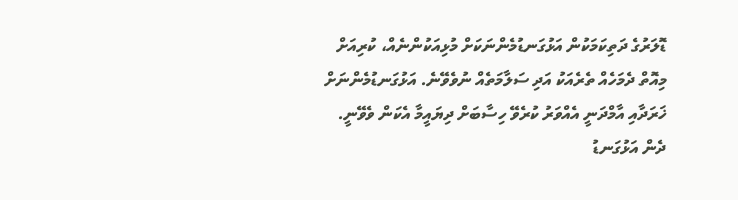ޑޮލަރުގެ ދަތިކަމަކުން އަޅުގަނޑުމެންނަކަށް މުޅިއަކުންނެއް، ކުރިއަށް މިއޮތް ދެމަހެއް ތެރެއަކު އަދި ސަލާމަތެއް ނުވެވޭނެ. އަޅުގަނޑުމެންނަށް ޚަރަދާއި އާމްދަނީ އެއްވަރު ކުރެވޭ ހިސާބަށް ދިޔައީމާ އެކަން ވެވޭނީ.
ދެން އަޅުގަނޑު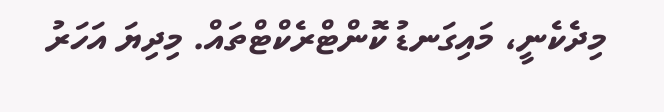މިދެކެނީ، މައިގަނޑު ކޮންޓްރެކްޓްތައް. މިދިޔަ އަހަރު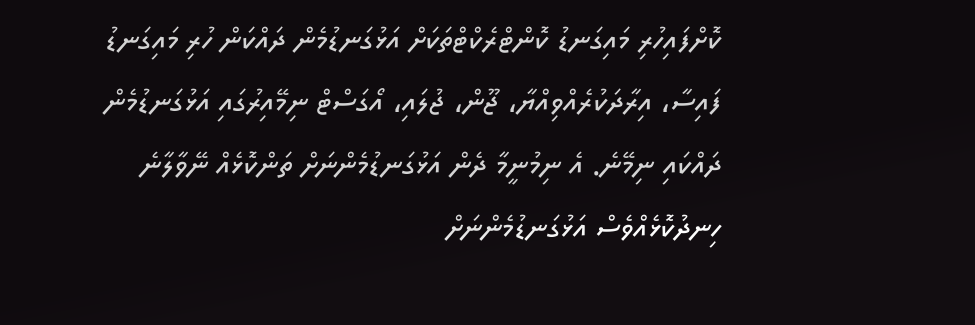ކޮށްފައިހުރި މައިގަނޑު ކޮންޓްރެކްޓްތަކަށް އަޅުގަނޑުމެން ދައްކަން ހުރި މައިގަނޑު ފައިސާ، އިރާދަކުރެއްވިއްޔާ، ޖޫން، ޖުލައި، އޯގަސްޓް ނިމޭއިރުގައި އަޅުގަނޑުމެން ދައްކައި ނިމޭނެ. އެ ނިމުނީމާ ދެން އަޅުގަނޑުމެންނަށް ތަންކޮޅެއް ނޭވާލާނެ ހިނދުކޮޅެއްވެސް އަޅުގަނޑުމެންނަށް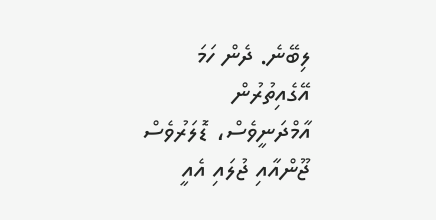ލިބޭނެ. ދެން ހަމަ އޭގެއިތުރުން އާމްދަނީވެސް، ޑޮލަރުވެސް ޖޫންއާއި ޖުލައި އެއީ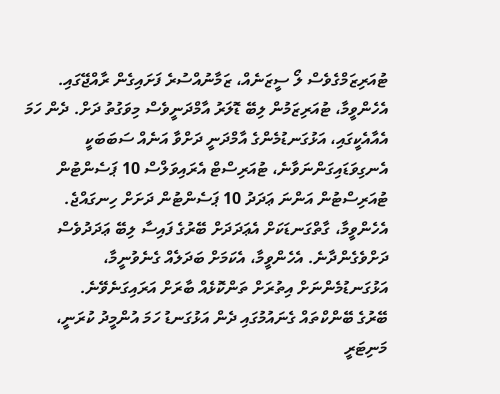ޓުއަރިޒަމްގެވެސް ލޯ ސީޒަނެއް، ޒަމާނުއްސުރެ ފަށައިގެން ރާއްޖޭގައި. އެހެންވީމާ، ޓުއަރިޒަމުން ލިބޭ ޑޮލަރު އާމްދަނީވެސް މިވަގުތު ދަށް. ދެން ހަމަ އެއާއެކީގައި، އަޅުގަނޑުމެންގެ އާމްދަނީ ދަށްވާ އަނެއް ސަބަބަކީ އެނގިވަޑައިގަންނަވާނެ، ޓުއަރިސްޓް އެރައިވަލްސް 10 ޕަސެންޓުން ޓުއަރިސްޓުން އަންނަ ޢަދަދު 10 ޕަސެންޓުން ދަށަށް ހިނގައްޖެ. އެހެންވީމާ، ގާތްގަނޑަކަށް އެޢަދަދަށް ބޭރުގެ ފައިސާ ލިބޭ ޢަދަދުވެސް ދަށްވެގެންދާނެ. އެހެންވީމާ، އެކަމަށް ބަދަލެއް ގެނެވުނީމާ، އަޅުގަނޑުމެންނަށް އިތުރަށް ތަންކޮޅެއް ބާރަށް އަރައިގަނެވޭނެ.
ބޭރުގެ ބޭންކްތައް ގެނައުމުގައި ދެން އަޅުގަނޑު ހަމަ އުންމީދު ކުރަނީ، މަނިޓަރީ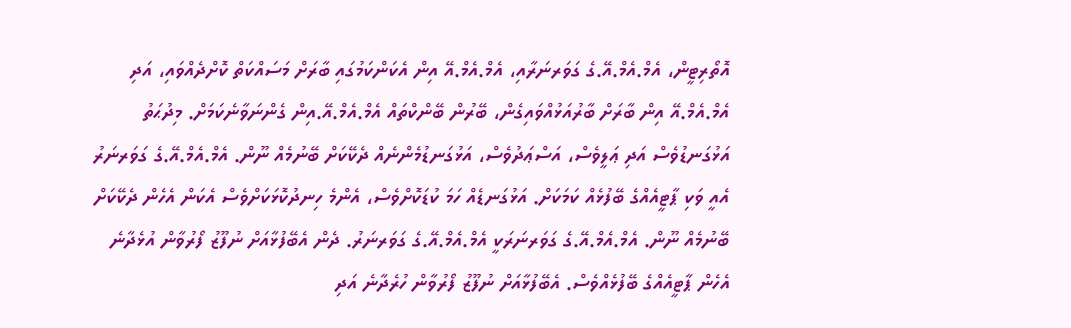އޮތޯރިޓީން، އެމް.އެމް.އޭ.ގެ ގަވަރނަރާއި، އެމް.އެމް.އޭ އިން އެކަންކަމުގައި ބާރަށް މަސައްކަތް ކޮށްދެއްވައި، އަދި އެމް.އެމް.އޭ އިން ބާރަށް ބާރުއަޅުއްވައިގެން، ބޭރުން ބޭންކްތައް އެމް.އެމް.އޭ.އިން ގެންނަވާނެކަމަށް. މިދުޙަތު އަޅުގަނޑުވެސް އަދި ޢަލީވެސް، އަސްޢަދުވެސް، އަޅުގަނޑުމެންނެއް ދެކޭކަށް ބޭނުމެއް ނޫން. އެމް.އެމް.އޭ.ގެ ގަވަރނަރު އެއީ ވަކި ޕާޓީއެއްގެ ބޭފުޅެއް ކަމަކަށް. އަޅުގަނޑެއް ހަމަ ކުޑަކޮށްވެސް، އެންމެ ހިނދުކޮޅަކަށްވެސް އެކަން އެހެން ދެކޭކަށް ބޭނުމެއް ނޫން. އެމް.އެމް.އޭ.ގެ ގަވަރނަރަކީ އެމް.އެމް.އޭ.ގެ ގަވަރނަރު. ދެން އެބޭފުޅާއަށް ނުފޫޒު ފޯރުވާން އުޅެދާނެ އެހެން ޕާޓީއެއްގެ ބޭފުޅެއްވެސް. އެބޭފުޅާއަށް ނުފޫޒު ފޯރުވާން ހުރެދާނެ އަދި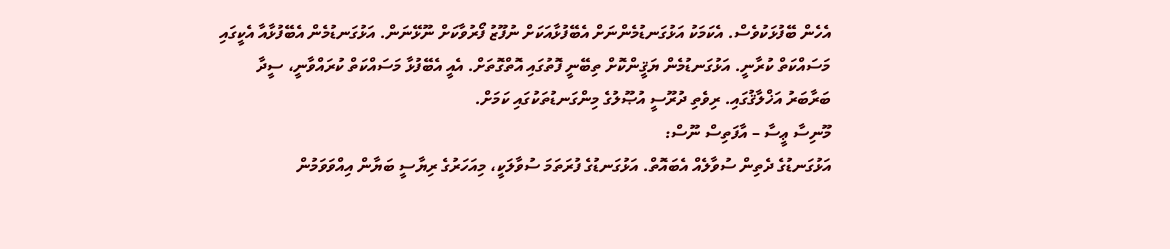އެހެން ބޭފުޅަކުވެސް. އެކަމަކު އަޅުގަނޑުމެންނަށް އެބޭފުޅާއަކަށް ނުފޫޒު ފޯރުވާކަށް ނޫޅޭނަން. އަޅުގަނޑުމެން އެބޭފުޅާއާ އެކީގައި މަސައްކަތް ކުރާނީ. އަޅުގަނޑުމެން ޔަޤީންކޮށް ތިބޭނީ ފޮތުގައި އޮތްގޮތަށް. އެއީ އެބޭފުޅާ މަސައްކަތް ކުރައްވާނީ، ސީދާ ބަރާބަރު އަޚްލާޤުގައި. ރިވެތި ދުރޫސީ އުޞޫލުގެ މިންގަނޑުތަކުގައި ކަމަށް.
މޫނިސާ ޢީސާ – އާފަތިސް ނޫސް:
އަޅުގަނޑުގެ ދެތިން ސުވާލެއް އެބައޮތް. އަޅުގަނޑުގެ ފުރަތަމަ ސުވާލަކީ، މިއަހަރުގެ ރިޔާސީ ބަޔާން އިއްވަވަމުން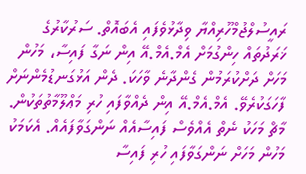ރައީސުލްޖުމްހޫރިއްޔާ ވިދާޅުވެފައި އެބައޮތް. ސަރުކާރުގެ ޚަރަދުތައް ހިންގުމަށް އެމް.އެމް.އޭ އިން ނަގާ ފައިސާ، މަހުން މަހަށް ދަށްކުރަމުން ގެންދާނެ ވާހަކަ. ދެން އަޅުގަނޑުމެންނަށް ފާހަގަކުރެވޭ. އެމް.އެމް.އޭ އިން ދެއްވާފައި ހުރި މަޢްލޫމާތުތަކުން. މާޗް މަހަކު ނެތް އެއްވެސް ފައިސާއެއް ނަންގަވާފައެއް. އެކަމަކު މަހުން މަހަށް ނަންގަވާފައި ހުރި ފައިސާ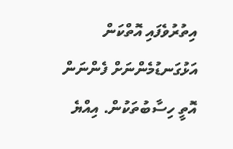އިތުރުވެފައި އޮތްކަން އަޅުގަނޑުމެންނަށް ފެންނަން އޮތީ ހިސާބުތަކުން. އިއްޔެ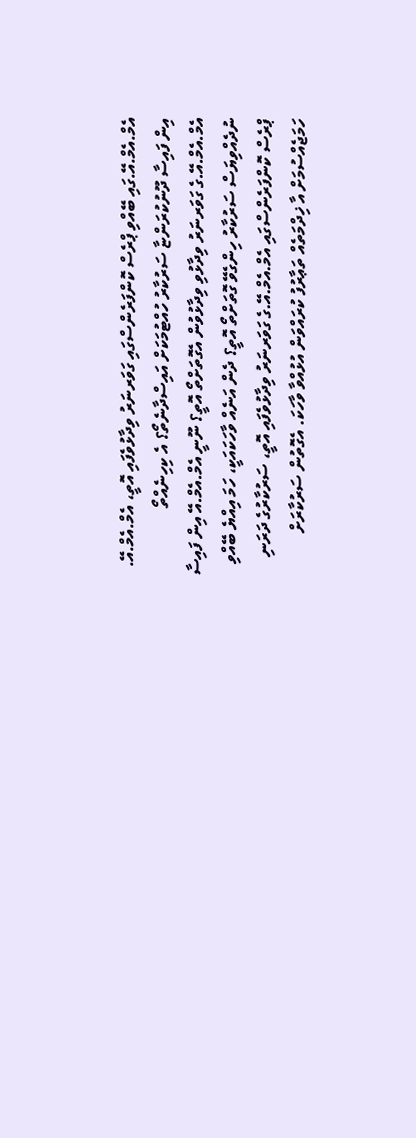އެމް.އެމް.އޭ.ގައި ބޭއްވި ޕްރެސް ކޮންފަރެންސްގައި ގަވަރނަރު ވިދާޅުވެފައި އޮތީ، އެމް.އެމް.އޭ. އިން ފައިސާ ދޫނުކުރަންޏާ ސަރުކާރު ހުއްޓުމަކަށް އައިސްދާނެތޯ؟ އެ ކިހިނެއްތޯ އެމް.އެމް.އޭ.ގެ ގަވަރނަރު ވިދާޅުވި ވިދާޅުވުން އެގޮތަށްތޯ އޮތީ؟ ނޫނީ އެމް.އެމް.އޭ އިން ފައިސާ ނުދެއްވިޔަސް ސަރުކާރު ހިންގެވޭ ގޮތަށްތޯ އޮތީ؟ ދެން އަނެއް ވާހަކައަކީ، ހަމަ އިއްޔެ ބޭއްވި ޕްރެސް ކޮންފަރެންސްގައި އެމް.އެމް.އޭ.ގެ ގަވަރނަރު ވިދާޅުވެފައި އޮތީ، ސަރުކާރުގެ ދަރަނި ހަމަޖެއްސުމަށް އާ ޚިދްމަތެއް ތަޢާރުފު ކުރައްވަން އުޅުއްވާ ވާހަކަ. އެގޮތުން ސަރުކާރަށް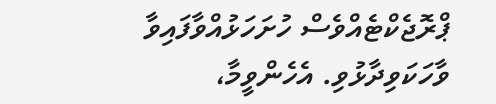ޕްރޮޖެކްޓެއްވެސް ހުށަހަޅުއްވާފައިވާ ވާހަކަވިދާޅުވި. އެހެންވީމާ،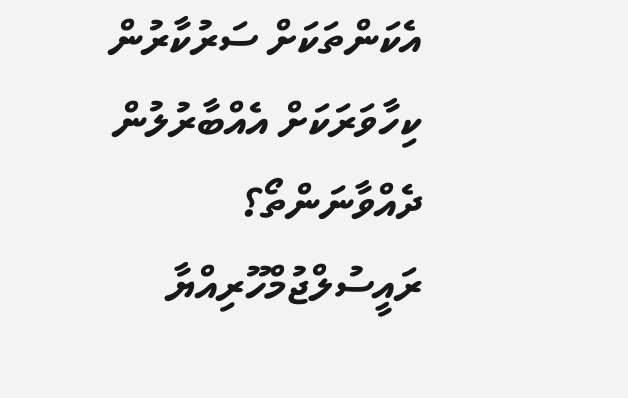އެކަންތަކަށް ސަރުކާރުން ކިހާވަރަކަށް އެއްބާރުލުން ދެއްވާނަންތޯ؟
ރައީސުލްޖުމްހޫރިއްޔާ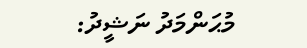މުޙަންމަދު ނަޝީދު: